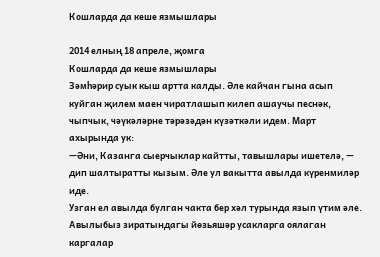Кошларда да кеше язмышлары

2014 елның 18 апреле, җомга
Кошларда да кеше язмышлары
Зәмһәрир суык кыш артта калды. Әле кайчан гына асып куйган җилем маен чиратлашып килеп ашаучы песнәк, чыпчык, чәүкәләрне тәрәзәдән күзәткәли идем. Март ахырында ук:
—Әни, Казанга сыерчыклар кайтты, тавышлары ишетелә, — дип шалтыратты кызым. Әле ул вакытта авылда күренмиләр иде.
Узган ел авылда булган чакта бер хәл турында язып үтим әле.
Авылыбыз зиратындагы йөзьяшәр усакларга оялаган каргалар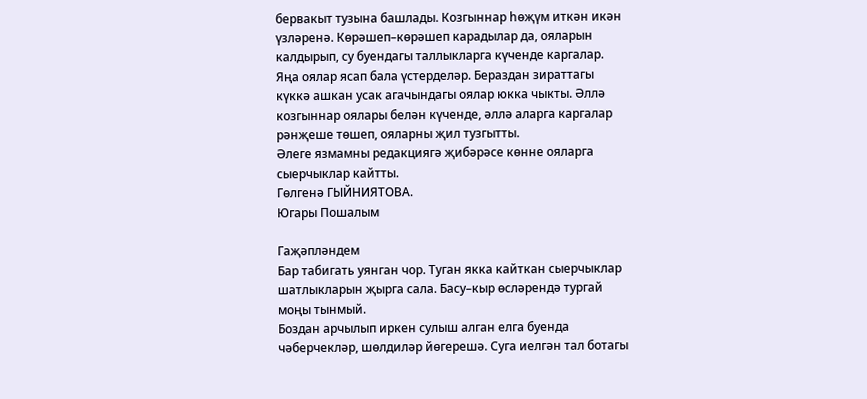бервакыт тузына башлады. Козгыннар һөҗүм иткән икән үзләренә. Көрәшеп–көрәшеп карадылар да, ояларын калдырып, су буендагы таллыкларга күченде каргалар. Яңа оялар ясап бала үстерделәр. Бераздан зираттагы күккә ашкан усак агачындагы оялар юкка чыкты. Әллә козгыннар оялары белән күченде, әллә аларга каргалар рәнҗеше төшеп, ояларны җил тузгытты.
Әлеге язмамны редакциягә җибәрәсе көнне ояларга сыерчыклар кайтты.
Гөлгенә ГЫЙНИЯТОВА.
Югары Пошалым

Гаҗәпләндем
Бар табигать уянган чор. Туган якка кайткан сыерчыклар шатлыкларын җырга сала. Басу–кыр өсләрендә тургай моңы тынмый.
Боздан арчылып иркен сулыш алган елга буенда чәберчекләр, шөлдиләр йөгерешә. Суга иелгән тал ботагы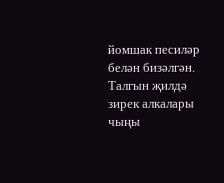йомшак песиләр белән бизәлгән. Талгын җилдә зирек алкалары чыңы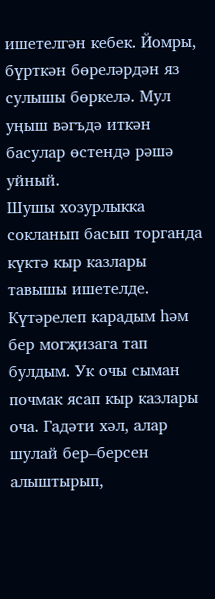ишетелгән кебек. Йомры, бүрткән бөреләрдән яз сулышы бөркелә. Мул уңыш вәгъдә иткән басулар өстендә рәшә уйный.
Шушы хозурлыкка сокланып басып торганда күктә кыр казлары тавышы ишетелде. Күтәрелеп карадым һәм бер могҗизага тап булдым. Ук очы сыман почмак ясап кыр казлары оча. Гадәти хәл, алар шулай бер–берсен алыштырып,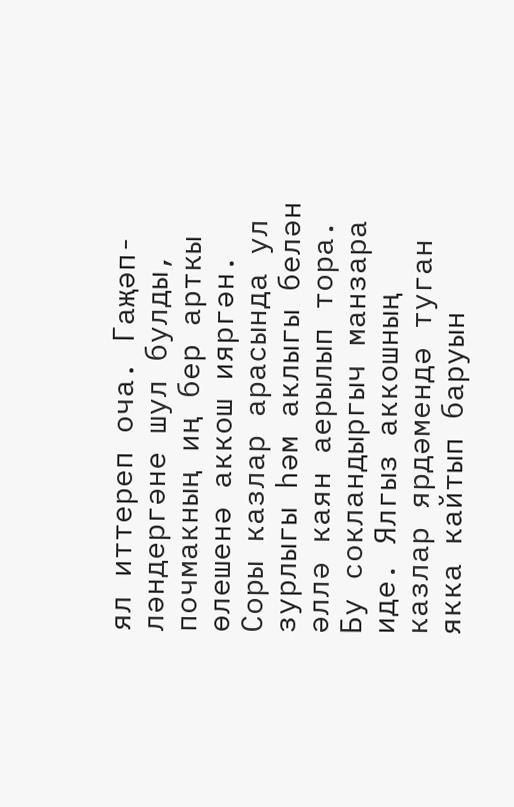ял иттереп оча. Гаҗәп-ләндергәне шул булды, почмакның иң бер арткы өлешенә аккош ияргән. Соры казлар арасында ул зурлыгы һәм аклыгы белән әллә каян аерылып тора. Бу сокландыргыч манзара иде. Ялгыз аккошның казлар ярдәмендә туган якка кайтып баруын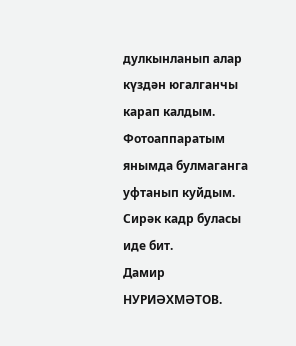дулкынланып алар күздән югалганчы карап калдым.
Фотоаппаратым янымда булмаганга уфтанып куйдым. Сирәк кадр буласы иде бит.
Дамир НУРИӘХМӘТОВ.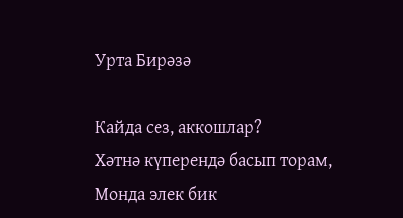Урта Бирәзә

Кайда сез, аккошлар?
Хәтнә күперендә басып торам,
Монда элек бик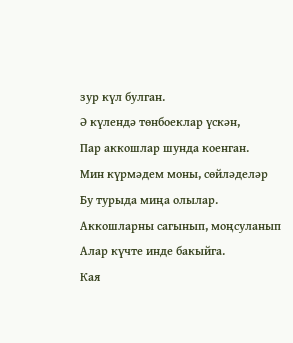зур күл булган.
Ә күлендә төнбоеклар үскән,
Пар аккошлар шунда коенган.
Мин күрмәдем моны, сөйләделәр
Бу турыда миңа олылар.
Аккошларны сагынып, моңсуланып
Алар күчте инде бакыйга.
Кая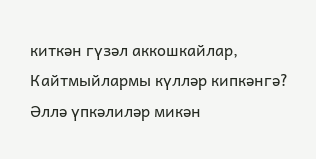киткән гүзәл аккошкайлар,
Кайтмыйлармы күлләр кипкәнгә?
Әллә үпкәлиләр микән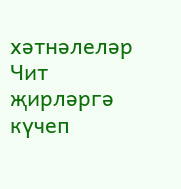хәтнәлеләр
Чит җирләргә күчеп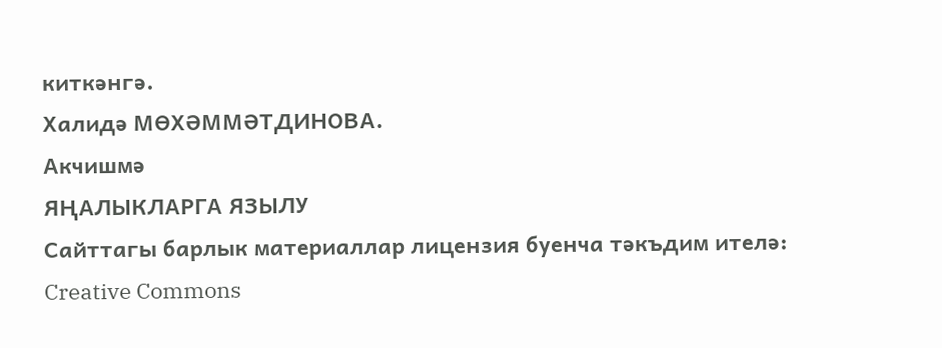киткәнгә.
Халидә МӨХӘММӘТДИНОВА.
Акчишмә
ЯҢАЛЫКЛАРГА ЯЗЫЛУ
Сайттагы барлык материаллар лицензия буенча тәкъдим ителә:
Creative Commons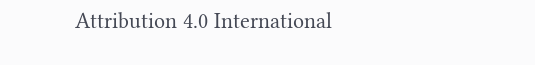Attribution 4.0 International